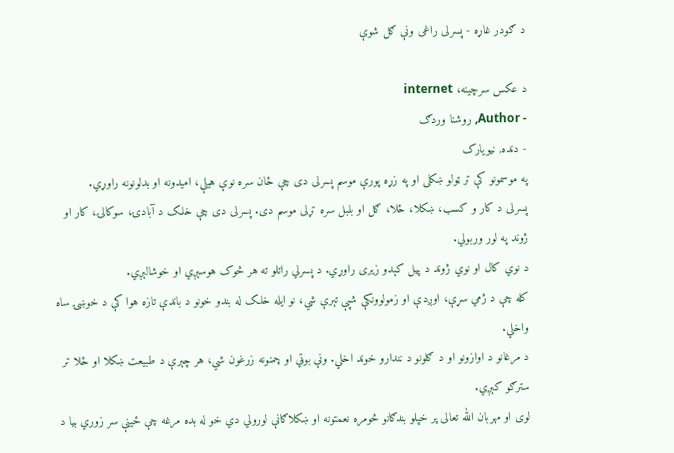د ګودر غاړه - پسرلی راغی ونې ګل شوې

د عکس سرچینه، internet
- Author, روشنا وردګ
- دنده, نیویارک
په موسمونو کې تر ټولو ښکلی او په زړه پورې موسم پسرلی دی چې ځان سره نوې هیلې، امیدونه او بدلونونه راوړي.
پسرلی د کار و کسب، ښکلا، ځلا، ګل او بلبل سره تړلی موسم دی. پسرلی دی چې خلک د آبادۍ، سوکالۍ، کار او ژوند په لور وربولي.
د نوي کال او نوي ژوند د پیل کېدو زیری راوړي. د پسرلي راتلو ته هر څوک هوسېږي او خوشالېږي.
کله چې د ژمي سړې، اوږدې او زمولوونکې شپې تېرې شي، نو ایله خلک له بندو خونو د باندې تازه هوا کې د خوښۍ ساه واخلي.
د مرغانو د اوازونو او د ګلونو د نندارو خوند اخلي. ونې بوټي او چمنونه زرغون شي، هر چېرې د طبیعت ښکلا او ځلا تر سترګو کېږي.
لوی او مهربان الله تعالی پر خپلو بندګانو څومره نعمتونه او ښکلاګانې لورولي دي خو له بده مرغه چې ځینې سر زوري بیا د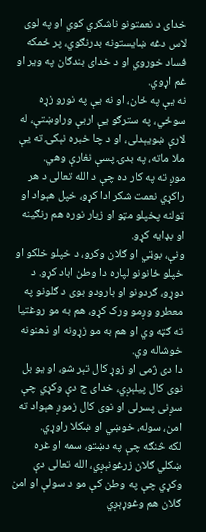خدای د نعمتونو ناشکري کوي او په لوی لاس دغه ښایستونه بدرنګوي، پر ځمکه فساد خوروي او د خدای بندګان په ویر او غم اړوي.
نه یې په ځان، او نه یې په نورو زړه سوځي، په سترګو یې اربې وراوښتې، له لارې ښویېدلی، او د چا خبره نېکۍ ته یې ملا ماته، په بدۍ پسې نغارې وهي.
موږ ته په کار ده چې د الله تعالی د هر راکړي نعمت شکر ادا کړو، خپل هېواد او ټولنه پخپلو مټو او زیار نوره هم رنګینه او بډایه کړو.
ونې، بوټي او ګلان وکرو، د خپلو خلکو او خپلو ځانونو لپاره دا وطن اباد کړو. د دوړو، ګردونو او بارودو بوی د ګلونو په معطرو وږمو ورک کړو، هم به مو روغتیا ته ګټه وي او هم به مو زړونه او ذهنونه خوشاله وي.
دا دی ژمی او زوړ کال تېر شو، او یو بل نوی کال پیلېږي، خدای ج دې وکړي چې سږنی پسرلی او نوی کال زموږ هېواد ته امن، سوله، خوښي او ښکلا راوړي.
لکه څنګه چې په دښتو، سمه او غره ښکلي ګلان زرغونېږي، الله تعالی دې وکړي چې په وطن کې مو د سولې او امن ګلان هم وغوړېږي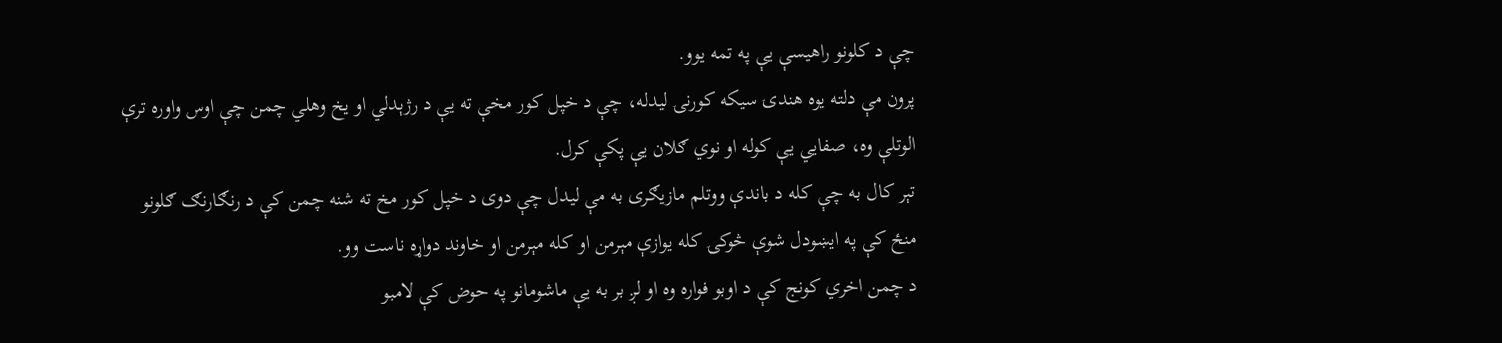چې د کلونو راهیسې یې په تمه یوو.
پرون مې دلته یوه هندۍ سیکه کورنۍ لیدله، چې د خپل کور مخې ته یې د رژېدلي او یخ وهلي چمن چې اوس واوره ترې الوتلې وه، صفایي یې کوله او نوي ګلان یې پکې کرل.
تېر کال به چې کله د باندې ووتلم مازیګری به مې لیدل چې دوی د خپل کور مخ ته شنه چمن کې د رنګارنګ ګلونو منځ کې په ایښودل شوې څوکۍ کله یوازې مېرمن او کله مېرمن او خاوند دواړه ناست وو.
د چمن اخري کونج کې د اوبو فواره وه او لږ بر به یې ماشومانو په حوض کې لامبو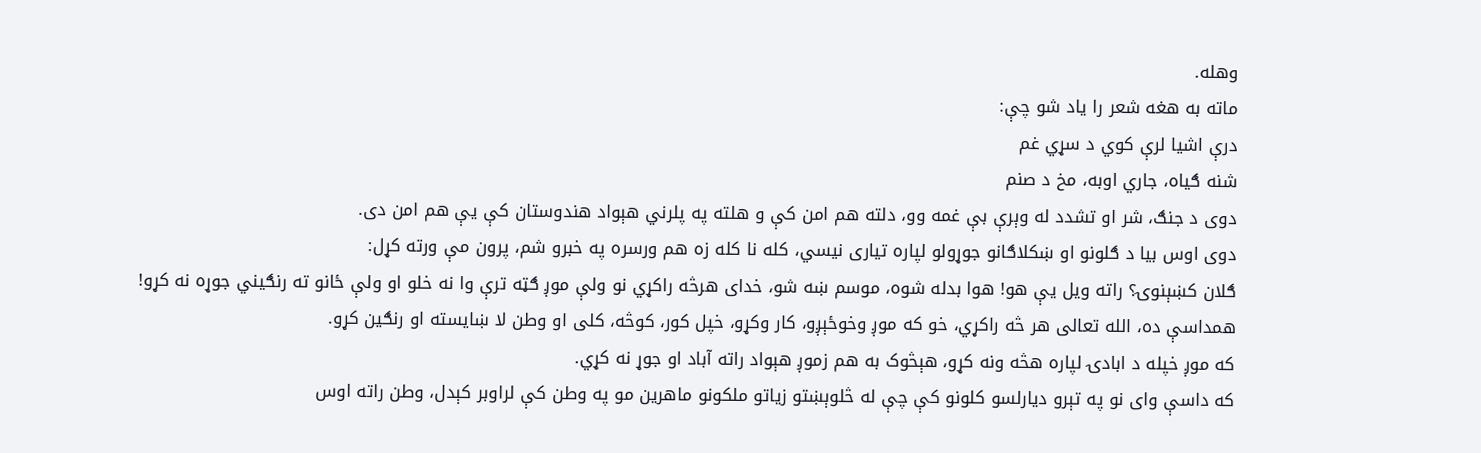وهله.
ماته به هغه شعر را یاد شو چې:
درې اشیا لرې کوي د سړي غم
شنه ګیاه، جاري اوبه، مخ د صنم
دوی د جنګ، شر او تشدد له وېرې بې غمه وو، دلته هم امن کې و هلته په پلرني هېواد هندوستان کې یې هم امن دی.
دوی اوس بیا د ګلونو او ښکلاګانو جوړولو لپاره تیاری نیسي، کله نا کله زه هم ورسره په خبرو شم، پرون مې ورته کړل:
ګلان کښېنوۍ؟ راته ویل يې هو! هوا بدله شوه، موسم ښه شو، خدای هرڅه راکړي نو ولې موږ ګټه ترې وا نه خلو او ولې ځانو ته رنګيني جوړه نه کړو!
همداسې ده، الله تعالی هر څه راکړي، خو که موږ وخوځېږو، کار وکړو، خپل کور، کوڅه، کلی او وطن لا ښایسته او رنګین کړو.
که موږ خپله د ابادۍ لپاره هڅه ونه کړو، هېڅوک به هم زموږ هېواد راته آباد او جوړ نه کړي.
که داسې وای نو په تېرو دیارلسو کلونو کې چې له څلوېښتو زیاتو ملکونو ماهرین مو په وطن کې لراوبر کېدل، وطن راته اوس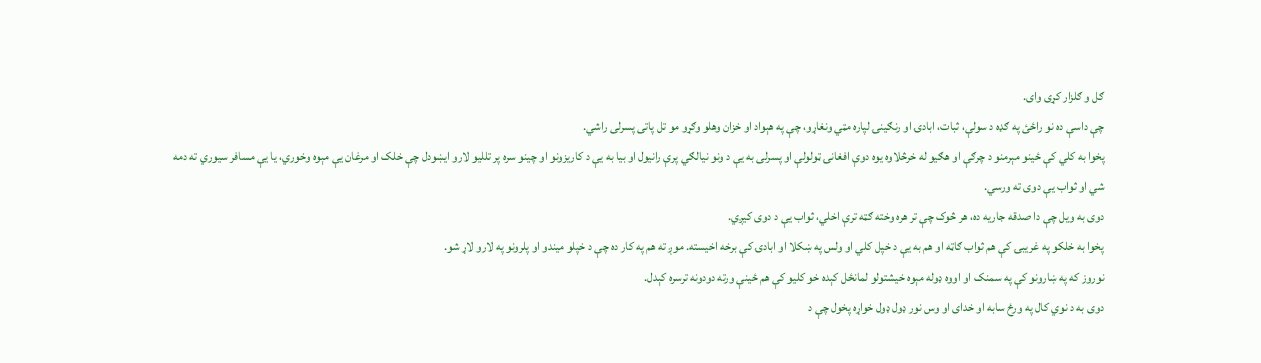ګل و ګلزار کړی وای.
چې داسې ده نو راځئ په ګډه د سولې، ثبات، ابادۍ او رنګينۍ لپاره مټي ونغاړو، چې په هېواد او خزان وهلو وګړو مو تل پاتی پسرلی راشي.
پخوا به کلي کې ځینو مېرمنو د چرګې او هګیو له خرڅلاوه یوه دوې افغانۍ ټولولې او پسرلی به یې د ونو نیالګي پرې رانیول او بیا به یې د کاریزونو او چینو سره پر تللیو لارو ایښودل چې خلک او مرغان یې مېوه وخوري، یا یې مسافر سیوري ته دمه شي او ثواب یې دوی ته ورسي.
دوی به ویل چې دا صدقه جاریه ده، هر څوک چې تر هره وخته ګټه ترې اخلي، ثواب یې د دوی کیږي.
پخوا به خلکو په غریبۍ کې هم ثواب ګاټه او هم به یې د خپل کلي او ولس په ښکلا او ابادۍ کې برخه اخیسته. موږ ته هم په کار ده چې د خپلو میندو او پلرونو په لارو لاړ شو.
نوروز که په ښارونو کې په سمنک او اووه ډوله مېوه خیشتولو لمانځل کېده خو کلیو کې هم ځینې ورته دودونه ترسره کېدل.
دوی به د نوي کال په ورځ سابه او خدای او وس نور ډول ډول خواړه پخول چې د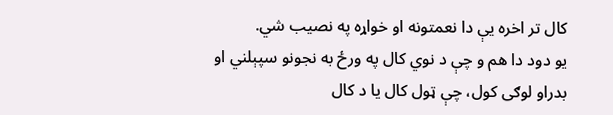کال تر اخره یې دا نعمتونه او خواړه په نصیب شي.
یو دود دا هم و چې د نوي کال په ورځ به نجونو سپېلني او بدراو لوګی کول، چې ټول کال یا د کال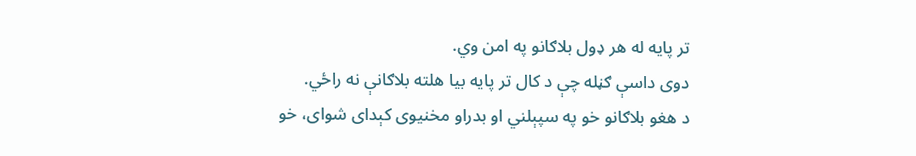تر پایه له هر ډول بلاګانو په امن وي.
دوی داسې ګڼله چې د کال تر پایه بیا هلته بلاګانې نه راځي.
د هغو بلاګانو خو په سپېلني او بدراو مخنیوی کېدای شوای، خو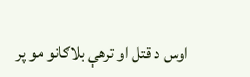اوس د قتل او ترهې بلاګانو مو پر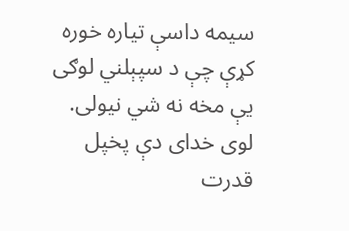سیمه داسې تیاره خوره کړې چې د سپېلني لوګی یې مخه نه شي نیولی.
لوی خدای دې پخپل قدرت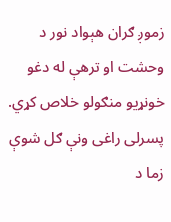زموږ ګران هېواد نور د وحشت او ترهې له دغو خونړیو منګولو خلاص کړي.
پسرلی راغی ونې ګل شوې
زما د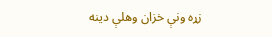زړه ونې خزان وهلې دینه